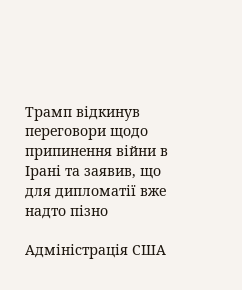Трамп відкинув переговори щодо припинення війни в Ірані та заявив, що для дипломатії вже надто пізно

Адміністрація США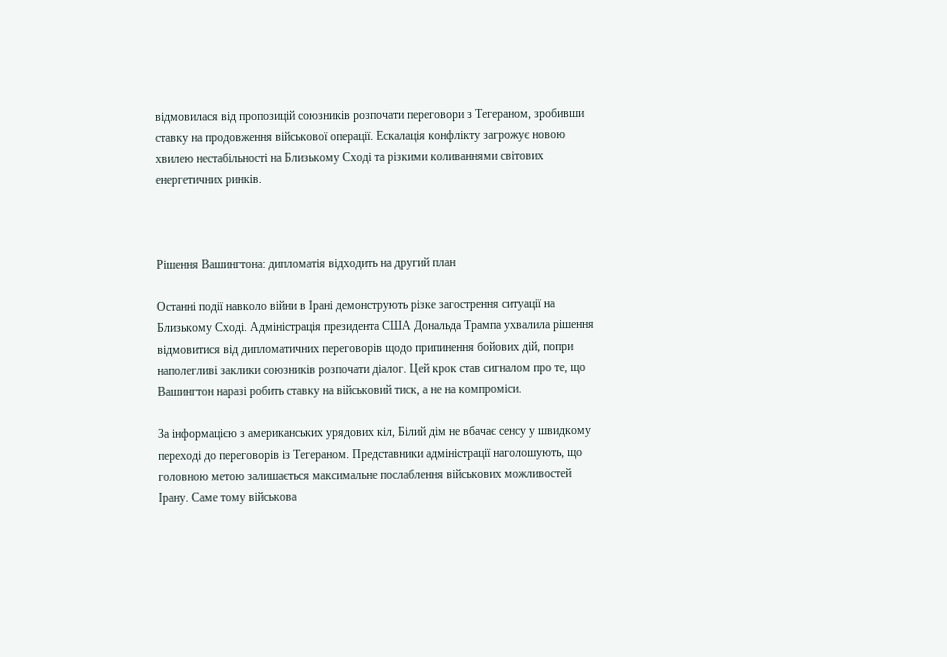відмовилася від пропозицій союзників розпочати переговори з Тегераном, зробивши ставку на продовження військової операції. Ескалація конфлікту загрожує новою хвилею нестабільності на Близькому Сході та різкими коливаннями світових енергетичних ринків.



Рішення Вашингтона: дипломатія відходить на другий план

Останні події навколо війни в Ірані демонструють різке загострення ситуації на Близькому Сході. Адміністрація президента США Дональда Трампа ухвалила рішення відмовитися від дипломатичних переговорів щодо припинення бойових дій, попри наполегливі заклики союзників розпочати діалог. Цей крок став сигналом про те, що Вашингтон наразі робить ставку на військовий тиск, а не на компроміси.

За інформацією з американських урядових кіл, Білий дім не вбачає сенсу у швидкому переході до переговорів із Тегераном. Представники адміністрації наголошують, що головною метою залишається максимальне послаблення військових можливостей Ірану. Саме тому військова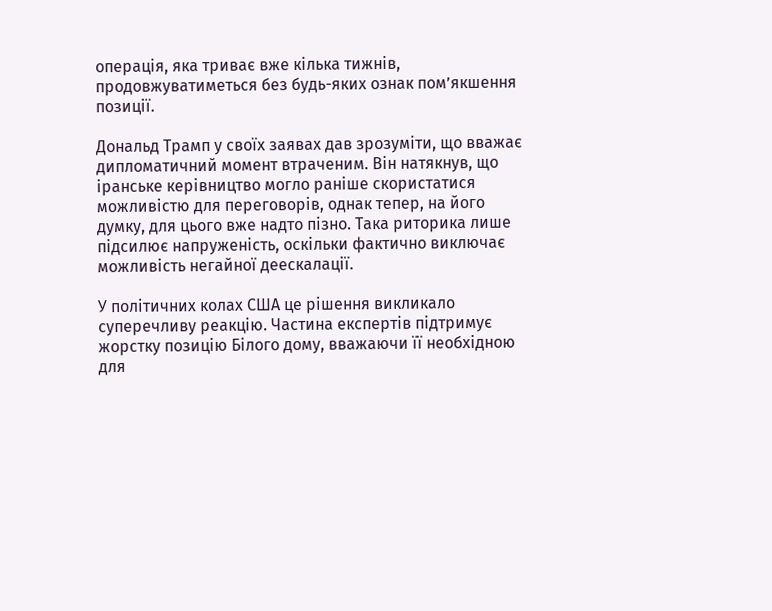операція, яка триває вже кілька тижнів, продовжуватиметься без будь-яких ознак пом’якшення позиції.

Дональд Трамп у своїх заявах дав зрозуміти, що вважає дипломатичний момент втраченим. Він натякнув, що іранське керівництво могло раніше скористатися можливістю для переговорів, однак тепер, на його думку, для цього вже надто пізно. Така риторика лише підсилює напруженість, оскільки фактично виключає можливість негайної деескалації.

У політичних колах США це рішення викликало суперечливу реакцію. Частина експертів підтримує жорстку позицію Білого дому, вважаючи її необхідною для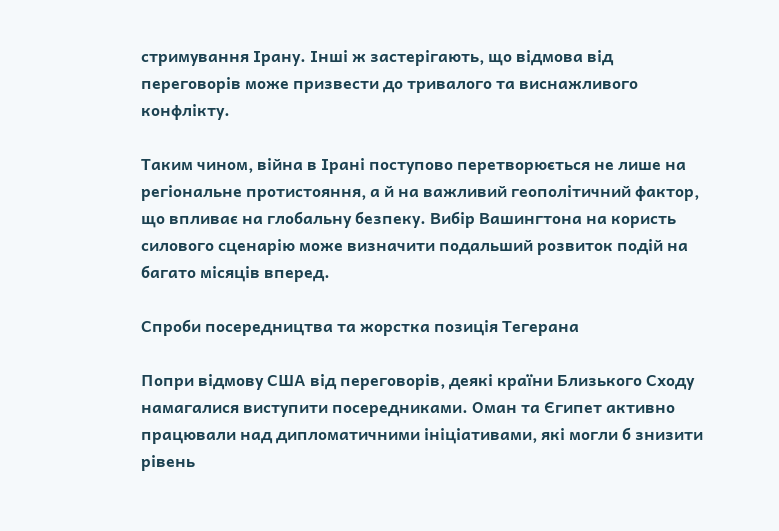стримування Ірану. Інші ж застерігають, що відмова від переговорів може призвести до тривалого та виснажливого конфлікту.

Таким чином, війна в Ірані поступово перетворюється не лише на регіональне протистояння, а й на важливий геополітичний фактор, що впливає на глобальну безпеку. Вибір Вашингтона на користь силового сценарію може визначити подальший розвиток подій на багато місяців вперед.

Спроби посередництва та жорстка позиція Тегерана

Попри відмову США від переговорів, деякі країни Близького Сходу намагалися виступити посередниками. Оман та Єгипет активно працювали над дипломатичними ініціативами, які могли б знизити рівень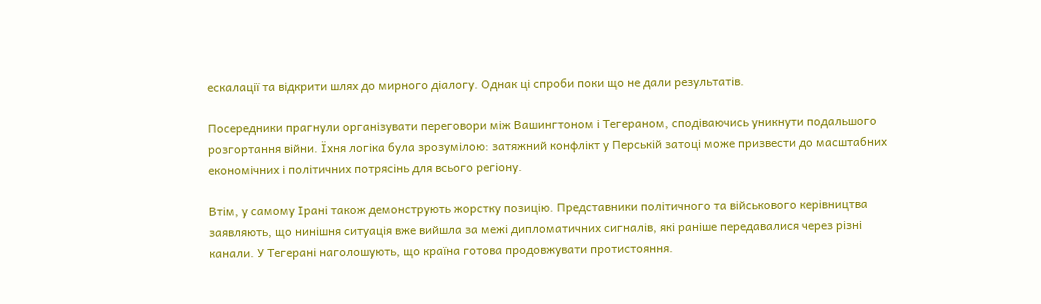ескалації та відкрити шлях до мирного діалогу. Однак ці спроби поки що не дали результатів.

Посередники прагнули організувати переговори між Вашингтоном і Тегераном, сподіваючись уникнути подальшого розгортання війни. Їхня логіка була зрозумілою: затяжний конфлікт у Перській затоці може призвести до масштабних економічних і політичних потрясінь для всього регіону.

Втім, у самому Ірані також демонструють жорстку позицію. Представники політичного та військового керівництва заявляють, що нинішня ситуація вже вийшла за межі дипломатичних сигналів, які раніше передавалися через різні канали. У Тегерані наголошують, що країна готова продовжувати протистояння.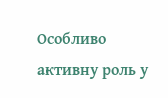Особливо активну роль у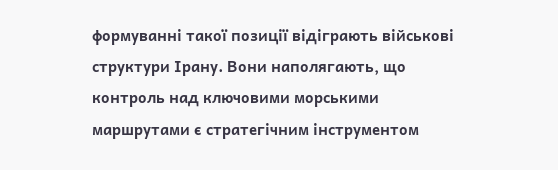формуванні такої позиції відіграють військові структури Ірану. Вони наполягають, що контроль над ключовими морськими маршрутами є стратегічним інструментом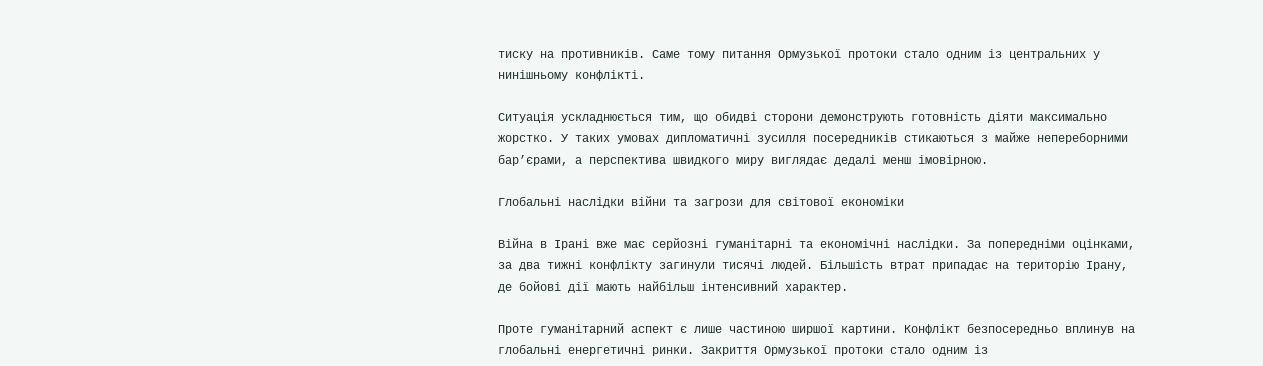тиску на противників. Саме тому питання Ормузької протоки стало одним із центральних у нинішньому конфлікті.

Ситуація ускладнюється тим, що обидві сторони демонструють готовність діяти максимально жорстко. У таких умовах дипломатичні зусилля посередників стикаються з майже непереборними бар’єрами, а перспектива швидкого миру виглядає дедалі менш імовірною.

Глобальні наслідки війни та загрози для світової економіки

Війна в Ірані вже має серйозні гуманітарні та економічні наслідки. За попередніми оцінками, за два тижні конфлікту загинули тисячі людей. Більшість втрат припадає на територію Ірану, де бойові дії мають найбільш інтенсивний характер.

Проте гуманітарний аспект є лише частиною ширшої картини. Конфлікт безпосередньо вплинув на глобальні енергетичні ринки. Закриття Ормузької протоки стало одним із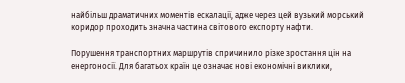найбільш драматичних моментів ескалації, адже через цей вузький морський коридор проходить значна частина світового експорту нафти.

Порушення транспортних маршрутів спричинило різке зростання цін на енергоносії. Для багатьох країн це означає нові економічні виклики,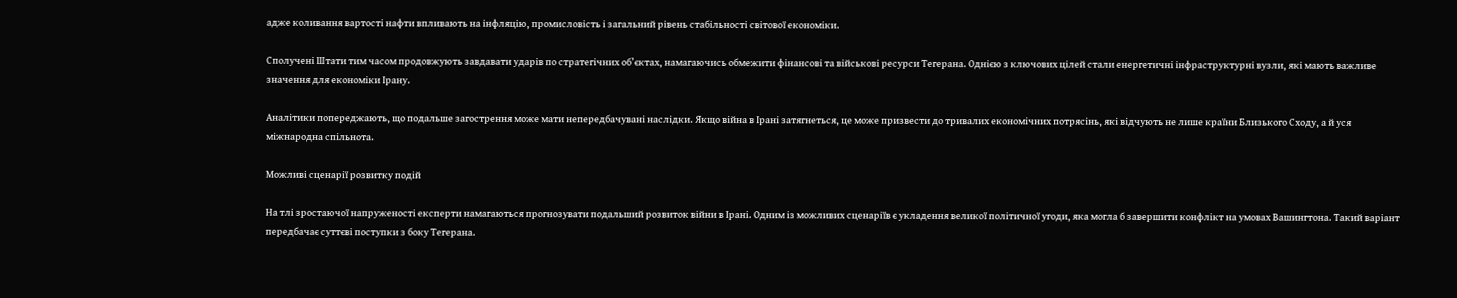адже коливання вартості нафти впливають на інфляцію, промисловість і загальний рівень стабільності світової економіки.

Сполучені Штати тим часом продовжують завдавати ударів по стратегічних об’єктах, намагаючись обмежити фінансові та військові ресурси Тегерана. Однією з ключових цілей стали енергетичні інфраструктурні вузли, які мають важливе значення для економіки Ірану.

Аналітики попереджають, що подальше загострення може мати непередбачувані наслідки. Якщо війна в Ірані затягнеться, це може призвести до тривалих економічних потрясінь, які відчують не лише країни Близького Сходу, а й уся міжнародна спільнота.

Можливі сценарії розвитку подій

На тлі зростаючої напруженості експерти намагаються прогнозувати подальший розвиток війни в Ірані. Одним із можливих сценаріїв є укладення великої політичної угоди, яка могла б завершити конфлікт на умовах Вашингтона. Такий варіант передбачає суттєві поступки з боку Тегерана.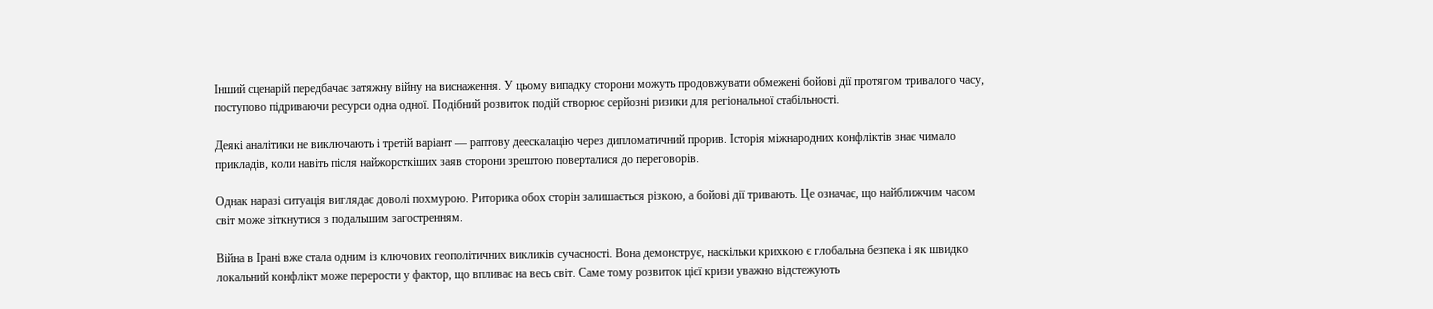Інший сценарій передбачає затяжну війну на виснаження. У цьому випадку сторони можуть продовжувати обмежені бойові дії протягом тривалого часу, поступово підриваючи ресурси одна одної. Подібний розвиток подій створює серйозні ризики для регіональної стабільності.

Деякі аналітики не виключають і третій варіант — раптову деескалацію через дипломатичний прорив. Історія міжнародних конфліктів знає чимало прикладів, коли навіть після найжорсткіших заяв сторони зрештою поверталися до переговорів.

Однак наразі ситуація виглядає доволі похмурою. Риторика обох сторін залишається різкою, а бойові дії тривають. Це означає, що найближчим часом світ може зіткнутися з подальшим загостренням.

Війна в Ірані вже стала одним із ключових геополітичних викликів сучасності. Вона демонструє, наскільки крихкою є глобальна безпека і як швидко локальний конфлікт може перерости у фактор, що впливає на весь світ. Саме тому розвиток цієї кризи уважно відстежують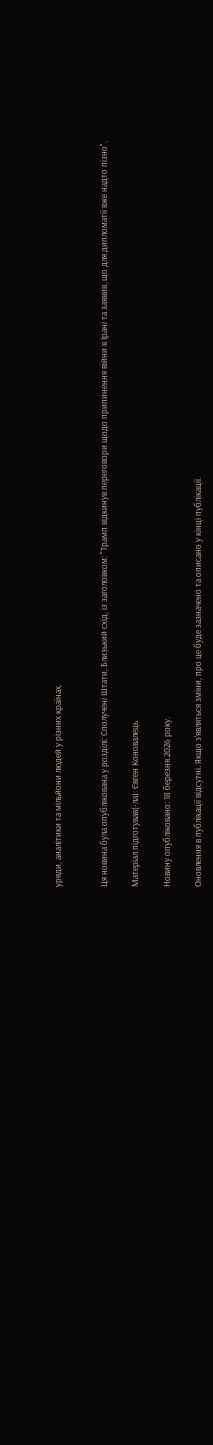уряди, аналітики та мільйони людей у різних країнах.


Ця новина була опублікована у розділі: Сполучені Штати, Близький схід, із заголовком: "Трамп відкинув переговори щодо припинення війни в Ірані та заявив, що для дипломатії вже надто пізно".

Матеріал підготував(-ла): Євген Коновалець

Новину опубліковано: 18 березня 2026 року.

Оновлення в публікації відсутні. Якщо з'являться зміни, про це буде зазначено та описано у кінці публікації.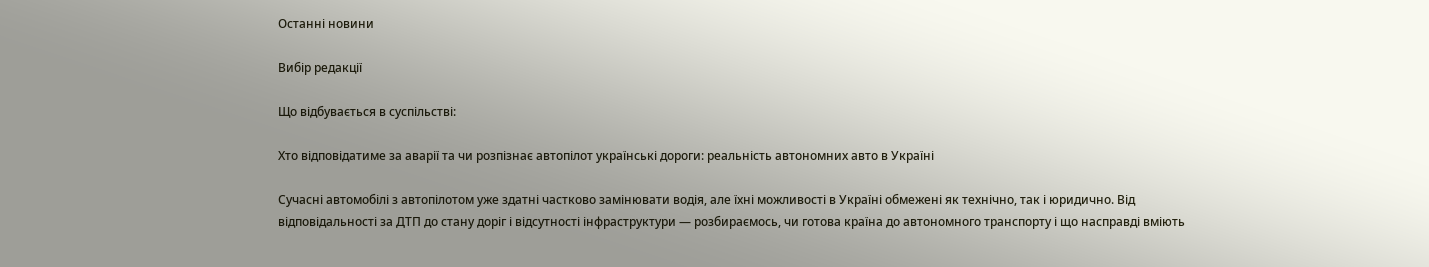Останні новини

Вибір редакції

Що відбувається в суспільстві:

Хто відповідатиме за аварії та чи розпізнає автопілот українські дороги: реальність автономних авто в Україні

Сучасні автомобілі з автопілотом уже здатні частково замінювати водія, але їхні можливості в Україні обмежені як технічно, так і юридично. Від відповідальності за ДТП до стану доріг і відсутності інфраструктури — розбираємось, чи готова країна до автономного транспорту і що насправді вміють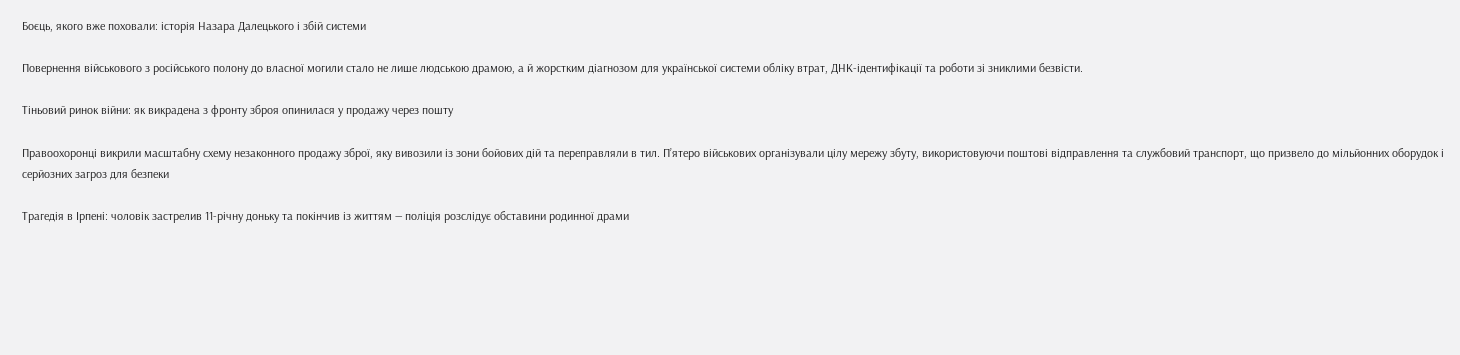Боєць, якого вже поховали: історія Назара Далецького і збій системи

Повернення військового з російського полону до власної могили стало не лише людською драмою, а й жорстким діагнозом для української системи обліку втрат, ДНК-ідентифікації та роботи зі зниклими безвісти.

Тіньовий ринок війни: як викрадена з фронту зброя опинилася у продажу через пошту

Правоохоронці викрили масштабну схему незаконного продажу зброї, яку вивозили із зони бойових дій та переправляли в тил. П’ятеро військових організували цілу мережу збуту, використовуючи поштові відправлення та службовий транспорт, що призвело до мільйонних оборудок і серйозних загроз для безпеки

Трагедія в Ірпені: чоловік застрелив 11-річну доньку та покінчив із життям — поліція розслідує обставини родинної драми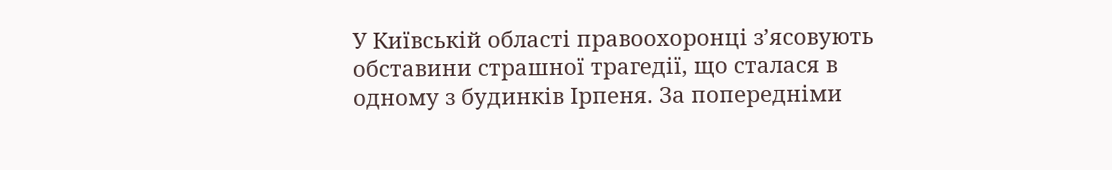У Київській області правоохоронці з’ясовують обставини страшної трагедії, що сталася в одному з будинків Ірпеня. За попередніми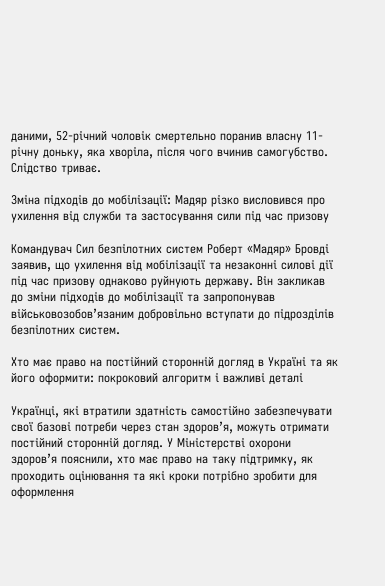даними, 52-річний чоловік смертельно поранив власну 11-річну доньку, яка хворіла, після чого вчинив самогубство. Слідство триває.

Зміна підходів до мобілізації: Мадяр різко висловився про ухилення від служби та застосування сили під час призову

Командувач Сил безпілотних систем Роберт «Мадяр» Бровді заявив, що ухилення від мобілізації та незаконні силові дії під час призову однаково руйнують державу. Він закликав до зміни підходів до мобілізації та запропонував військовозобов’язаним добровільно вступати до підрозділів безпілотних систем.

Хто має право на постійний сторонній догляд в Україні та як його оформити: покроковий алгоритм і важливі деталі

Українці, які втратили здатність самостійно забезпечувати свої базові потреби через стан здоров’я, можуть отримати постійний сторонній догляд. У Міністерстві охорони здоров’я пояснили, хто має право на таку підтримку, як проходить оцінювання та які кроки потрібно зробити для оформлення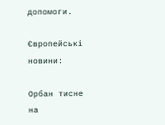допомоги.

Європейські новини:

Орбан тисне на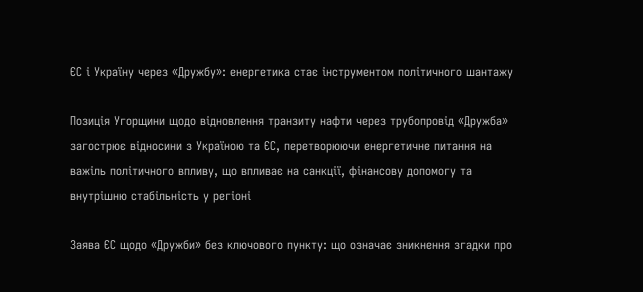ЄС і Україну через «Дружбу»: енергетика стає інструментом політичного шантажу

Позиція Угорщини щодо відновлення транзиту нафти через трубопровід «Дружба» загострює відносини з Україною та ЄС, перетворюючи енергетичне питання на важіль політичного впливу, що впливає на санкції, фінансову допомогу та внутрішню стабільність у регіоні

Заява ЄС щодо «Дружби» без ключового пункту: що означає зникнення згадки про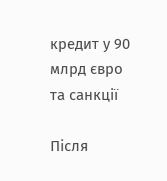кредит у 90 млрд євро та санкції

Після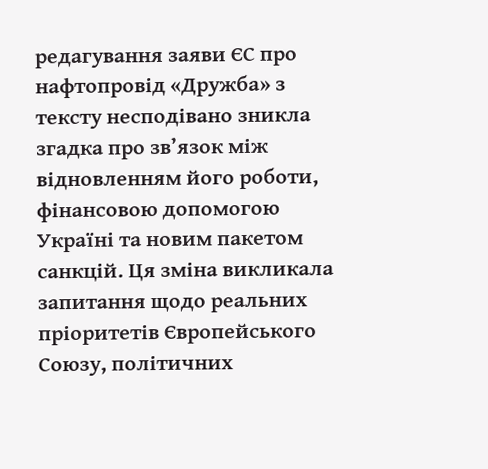редагування заяви ЄС про нафтопровід «Дружба» з тексту несподівано зникла згадка про зв’язок між відновленням його роботи, фінансовою допомогою Україні та новим пакетом санкцій. Ця зміна викликала запитання щодо реальних пріоритетів Європейського Союзу, політичних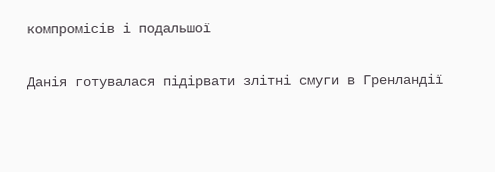компромісів і подальшої

Данія готувалася підірвати злітні смуги в Гренландії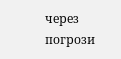через погрози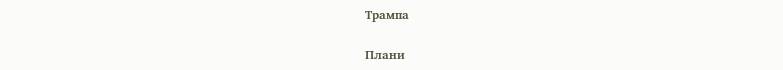Трампа

Плани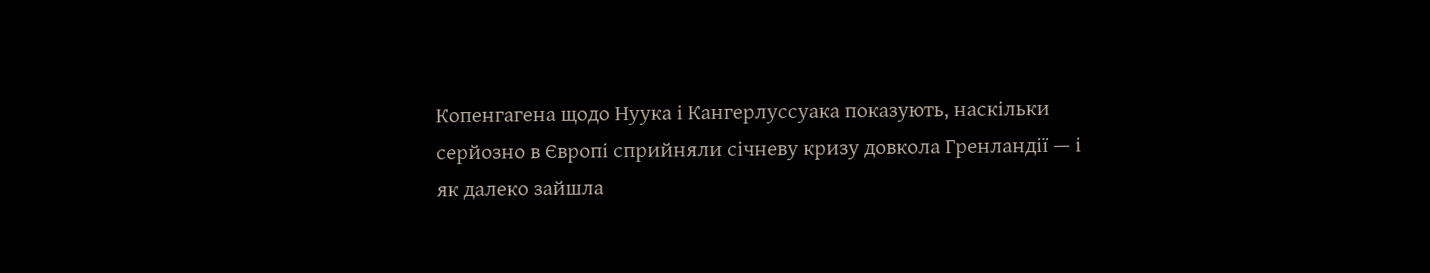Копенгагена щодо Нуука і Кангерлуссуака показують, наскільки серйозно в Європі сприйняли січневу кризу довкола Гренландії — і як далеко зайшла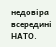недовіра всередині НАТО.